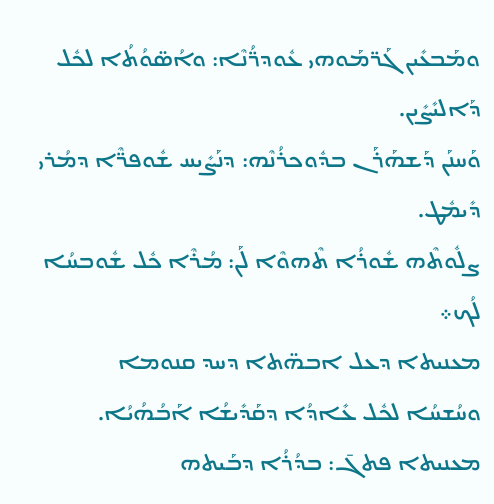ܘܡܰܒܥܺܝܢ ܓܰܪ̈ܡܰܘܗܝ ܥܽܘܕܪ̈ܳܢܶܐ: ܘܐܳܣ̈ܘܳܬܳܐ ܠܟܽܠ ܕܰܐܠܝܺܨܺܝܢ.
ܘܰܚܢܰܢ ܕܰܫܗܰܪܰܢ ܒܕܽܘܟܪܳܢܶܗ: ܕܢܰܨܺܝܚ ܫܽܘܦܪ̈ܶܐ ܕܡܳܪܝ ܕܺܝܡܽܛ.
ܨܠܽܘܬܶܗ ܫܽܘܪܳܐ ܬܶܗܘܶܐ ܠܰܢ: ܡܳܪܶܐ ܟܽܠ ܫܽܘܒܚܳܐ ܠܳܟ܀
ܡܥܢܝܬܐ ܕܥܠ ܐܒܗ̈ܬܐ ܕܚܕ ܩܢܘܡܐ
ܘܚܳܫܚܳܐ ܠܟܽܠ ܥܺܐܕܳܐ ܕܩܰܕܺܝܫܳܐ ܐܰܒܳܗܳܝܳܐ.
ܡܥܢܝܬܐ ܦܬܓ̄: ܒܕܳܪܳܐ ܕܒܰܝܬܗ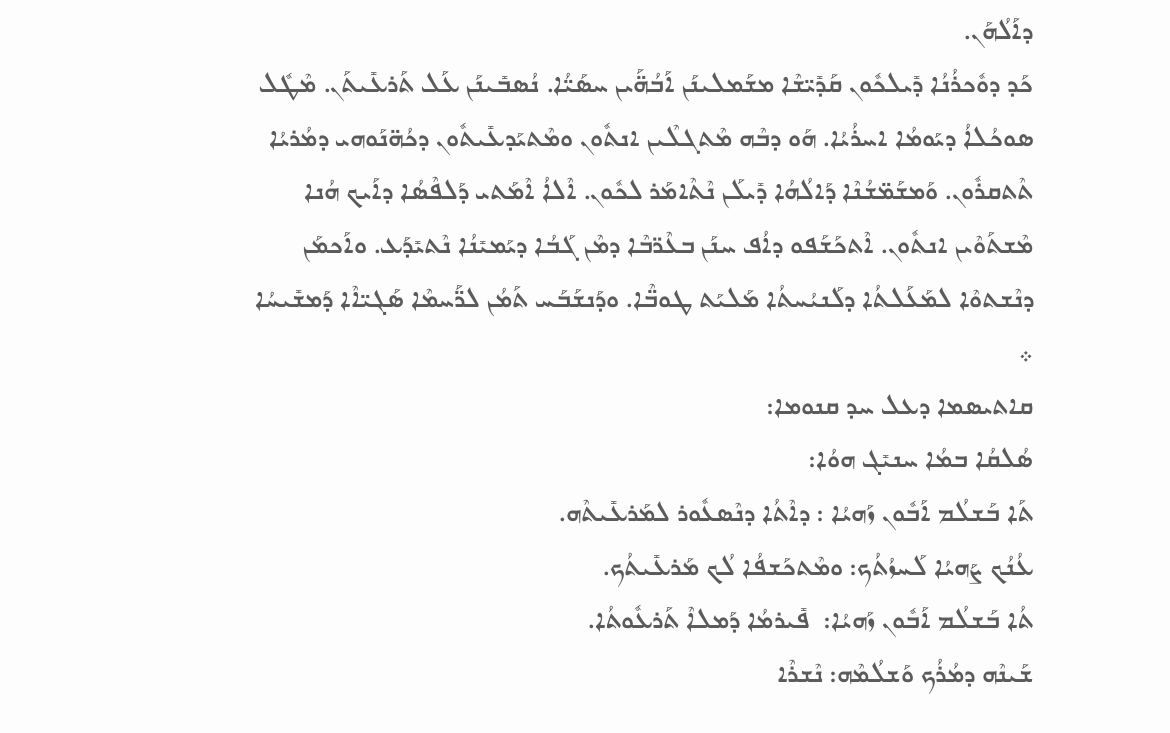ܕܐܰܠܳܗܰܢ.
ܟܰܕ ܕܘܽܟܪܳܢܳܐ ܕܺܝܠܟܽܘܢ ܩܰܕܺܝ̈ܫܶܐ ܡܫܰܡܠܝܢܰܢ ܐܰܒܳܗ̈ܰܝܢ ܚܣܰܝ̈ܳܐ. ܢܳܣܒܺܝܢܰܢ ܥܰܠ ܬܰܪܥܺܝܬܰܢ. ܡܶܛܽܠ ܣܘܟܳܠܐܳ ܕܝܰܘܡܳܐ ܐܚܪܳܝܳܐ. ܗܰܘ ܕܒܶܗ ܡܶܬܓܠܶܝܢ ܐܢܬܽܘܢ ܘܡܶܬܝܰܕܥܺܝܬܽܘܢ ܕܟܳܗ̈ܢܰܘܗܝ ܕܡܳܪܝܳܐ ܬܶܬܩܪܽܘܢ. ܘܰܡܫܰܡ̈ܫܳܢܶܐ ܕܰܐܠܳܗܳܐ ܕܺܝܠܰܢ ܢܶܬܶܐܡܰܪ ܠܟܽܘܢ. ܐܶܠܐܳ ܐܶܡܰܬܝ ܕܰܠܦܶܣܳܐ ܕܐܰܝܟ ܗܳܢܐ ܡܶܫܬܰܘܶܝܢ ܐܢܬܽܘܢ. ܐܶܬܟܰܫܰܦܘ ܕܐܳܦ ܚܢܰܢ ܒܥܶܪ̈ܒܶܐ ܕܡܶܢ ܓܰܒܳܐ ܕܝܰܡܝܺܢܳܐ ܢܶܬܝܺܕܰܥ. ܘܐܰܟܡܰܢ ܕܢܶܫܬܘܶܐ ܠܡܰܥܰܠܬܳܐ ܕܠܰܢܝܳܚܬܳܐ ܡܰܠܝܰܬ ܛܘܒ̈ܶܐ. ܘܕܰܢܫܰܒܰܚ ܬܰܡܳܢ ܠܪ̈ܰܚܡܶܐ ܣܰܓܝ̈ܐܶܐ ܕܰܡܫܺܝܚܳܐ ܀
ܩܐܬܝܣܡܐ ܕܥܠ ܚܕ ܩܢܘܡܐ:
ܣܳܠܩܳܐ ܒܡܳܐ ܚܢܝܺܓ ܗܘܳܐ:
ܬܰܐ ܒܰܫܠܳܡ ܐܰܒܽܘܢ ܙܰܗܝܳܐ : ܕܐܶܬܳܐ ܕܢܶܣܥܽܘܪ ܠܡܰܪܥܺܝܬܶܗ.
ܥܳܢܳܟ ܨܰܗܝܳܐ ܠܰܚܙܳܬܳܟ: ܘܡܶܬܟܰܫܦܳܐ ܠܳܟ ܡܰܪܥܺܝܬܳܟ.
ܬܳܐ ܒܰܫܠܳܡ ܐܰܒܽܘܢ ܙܰܗܝܳܐ:  ܦܺܝܪܡܳܐ ܕܰܡܠܐܶ ܬܰܪܥܽܘܬܳܐ.
ܫܰܝܢܶܗ ܕܡܳܪܳܟ ܘܰܫܠܳܡܶܗ: ܢܶܫܪܶܐ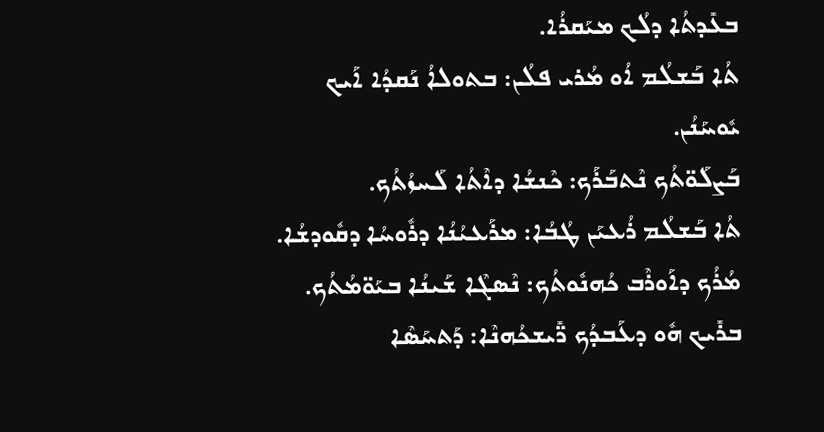ܒܥܺܕܬܳܐ ܕܠܳܟ ܡܝܰܩܪܳܐ.
ܬܳܐ ܒܰܫܠܳܡ ܐܳܘ ܡܳܪܝ ܦܠܳܢ: ܒܬܘܠܐܳ ܢܰܩܕܳܐ ܐܰܝܟ ܝܽܘܚܰܢܳܢ.
ܒܰܨܠܰܘ̈ܬܳܟ ܢܶܬܒܰܪܰܟ: ܟܶܢܫܳܐ ܕܐܶܬܳܐ ܠܰܚܙܳܬܳܟ.
ܬܳܐ ܒܰܫܠܳܡ ܪܳܥܝܰܢ ܛܳܒܳܐ: ܡܪܰܥܝܳܢܳܐ ܕܪܽܘܚܳܐ ܕܩܽܘܕܫܳܐ.
ܡܳܪܳܟ ܕܐܰܘܪܶܒ ܟܳܗܢܽܘܬܳܟ: ܢܶܣܓܶܐ ܫܰܝܢܳܐ ܒܝܰܘ̈ܡܳܬܳܟ.
ܒܪܺܝܟ ܗܽܘ ܕܥܰܒܕܳܟ ܪ̈ܺܝܫܟܳܗܢܶܐ: ܕܰܬܚܰܣܶܐ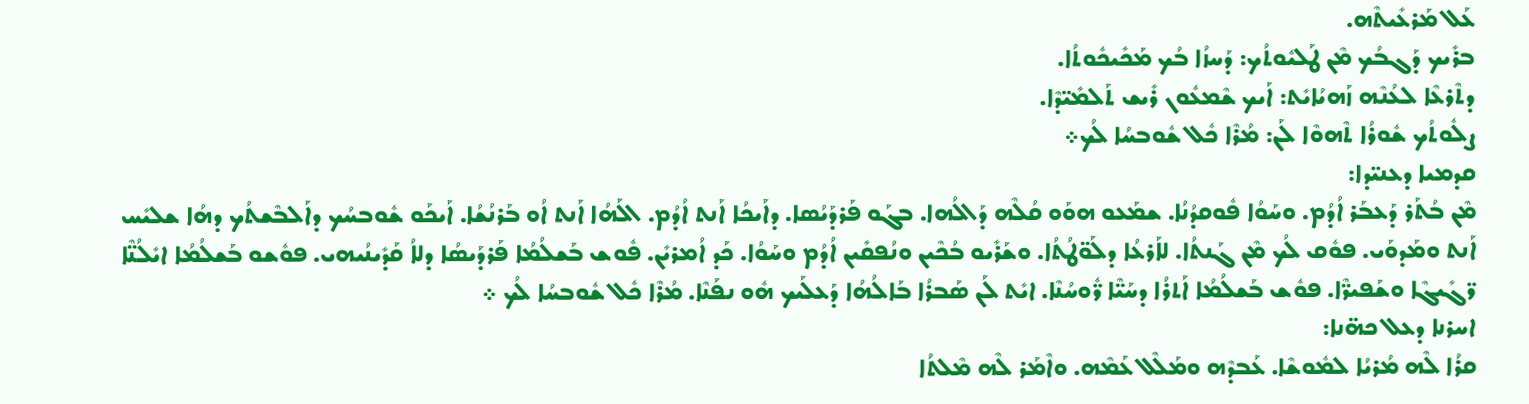ܥܰܠ ܡܰܪܥܺܝܬܶܗ.
ܒܪܺܝܟ ܕܰܓܒܳܟ ܡܶܢ ܛܰܠܝܽܘܬܳܟ: ܕܰܚܙܳܐ ܒܳܟ ܡܰܟܺܝܟܽܘܬܳܐ.
ܕܬܶܪܥܶܐ ܠܥܳܢܶܗ ܙܰܗܝܳܐܝܺܬ: ܐܰܝܟ ܫܶܡܥܽܘܢ ܪܺܝܫ ܬܰܠܡܺܝ̈ܕܶܐ.
ܨܠܽܘܬܳܟ ܫܽܘܪܳܐ ܬܶܗܘܶܐ ܠܰܢ: ܡܳܪܶܐ ܟܽܠ ܫܽܘܒܚܳܐ ܠܳܟ܀
ܩܕܡܝܐ ܕܥܢܝ̈ܕܐ:
ܡܶܢ ܒܳܬܰܪ ܕܰܥܒܰܪ ܐܳܕܳܡ. ܘܚܰܘܳܐ ܦܽܘܩܕܳܢܳܐ. ܫܡܰܥܘ ܗܘܰܘ ܩܳܠܶܗ ܕܰܐܠܳܗܐ. ܒܓܰܘ ܦܰܪܕܰܝܳܣܐ. ܕܐܰܝܟܳܐ ܐܰܢܬ ܐܳܕܳܡ. ܐܠܰܗܳܐ ܐܰܢܬ ܐܳܘ ܒܰܪܢܳܫܳܐ. ܐܰܝܟܰܘ ܫܽܘܒܚܳܟ ܕܐܰܠܒܶܫܬܳܟ ܕܗܳܐ ܫܠܝܺܚ ܐܰܢܬ ܘܡܰܕܘܰܝ. ܦܘܽܩ ܠܳܟ ܡܶܢ ܓܰܢܬܳܐ. ܠܐܰܪܥܳܐ ܕܠܰܘ̈ܛܳܬܳܐ. ܘܫܰܪܺܝܘ ܒܳܟܶܝܢ ܘܢܳܦܩܺܝܢ ܐܳܕܳܡ ܘܚܰܘܳܐ. ܟܰܕ ܐܳܡܪܝܺܢ. ܦܽܘܫ ܒܰܫܠܳܡܳܐ ܦܰܪܕܰܝܣܳܐ ܕܠܐܳ ܩܰܕܺܝܢܳܝܗܝ. ܦܘܽܫܘ ܒܰܫܠܳܡܳܐ ܐܝܺܠܳܢ̈ܶܐ ܪ̈ܓܺܝܓܶܐ ܘܫܰܦܝܪ̈ܶܐ. ܦܘܽܫ ܒܰܫܠܳܡܳܐ ܐܰܬܪܳܐ ܕܚܰܝ̈ܶܐ ܪ̈ܽܘܚܳܢܶܐ. ܐܝܺܬ ܠܰܢ ܣܰܒܪܳܐ ܒܰܐܠܳܗܳܐ ܕܰܥܠܰܝܟ ܗܽܘ ܢܦܰܢܶܐ. ܡܳܪܶܐ ܟܽܠ ܫܽܘܒܚܳܐ ܠܳܟ ܀
ܐܚܪܢܐ ܕܥܠ ܟܗ̈ܢܐ:
ܩܪܳܐ ܠܶܗ ܡܳܪܝܳܐ ܠܡܽܘܫܶܐ. ܥܰܒܕܶܗ ܘܡܰܠܶܠ ܥܰܡܶܗ. ܘܐܶܡܰܪ ܠܶܗ ܡܶܠܬܳܐ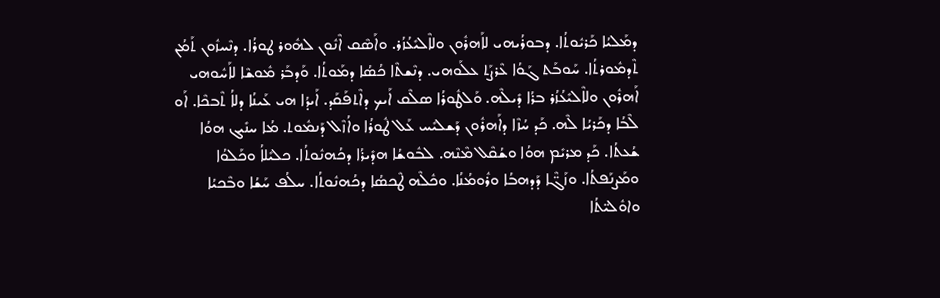ܕܡܰܠܝܳܐ ܟܰܪܝܽܘܬܳܐ. ܕܒܘܪܳܝܗܝ ܠܐܰܗܪܽܘܢ ܘܠܐܶܠܝܺܥܳܙܳܪ. ܘܐܰܣܶܩ ܐܶܢܽܘܢ ܠܗܽܘܪ ܛܘܪܳܐ. ܕܢܶܚܙܽܘܢ ܬܰܡܳܢ ܬܶܕܡܽܘܪܬܳܐ. ܚܰܘܒܰܬ ܓܰܘܳܐ ܥܶܪܨܰܬ ܥܠܰܘܗܝ. ܕܢܶܫܬܶܐ ܟܳܣܳܐ ܕܡܰܘܬܳܐ. ܘܰܕܒܰܪ ܡܽܘܫܶܐ ܠܐܰܚܽܘܗܝ ܐܰܗܪܽܘܢ ܘܠܐܶܠܝܺܥܳܙܳܪ ܒܪܳܐ ܕܺܝܠܶܗ. ܘܰܠܛܽܘܪܳܐ ܣܠܶܩ ܐܰܝܟ ܕܐܶܬܦܰܩܰܕ. ܐܰܝܕܳܐ ܗܝ ܥܰܝܢܳܐ ܕܠܐܳ ܬܶܒܟܶܐ. ܐܰܘ ܠܶܒܳܐ ܕܟܰܪܝܳܐ ܠܶܗ. ܟܰܕ ܚܳܙܶܐ ܕܐܰܗܪܽܘܢ ܕܰܫܠܝܺܚ ܥܰܠ ܛܽܘܪܳܐ ܘܐܳܙܶܠ ܕܰܢܡܽܘܬ. ܡܳܐ ܚܢܺܝܓ ܗܘܳܐ ܫܳܥܬܳܐ. ܟܰܕ ܡܪܝܺܡ ܗܘܳܐ ܘܫܳܩܶܠ ܡܶܢܶܗ. ܠܒܽܘܫܳܐ ܗܕܺܝܪܳܐ ܕܟܳܗܢܽܘܬܳܐ. ܟܠܝܺܠܐܳ ܘܟܰܠܘܳܐ ܘܡܰܨܢܰܦܬܳܐ. ܘܙܰܓ̈ܶܐ ܕܰܕܗܒܳܐ ܘܪܽܘܡܳܢܳܐ. ܘܟܽܠܶܗ ܛܶܟܣܳܐ ܕܟܳܗܢܽܘܬܳܐ. ܚܠܳܦ ܚܰܫܳܐ ܘܒܶܟܝܳܐ ܘܐܘܽܠܝ̈ܬܳܐ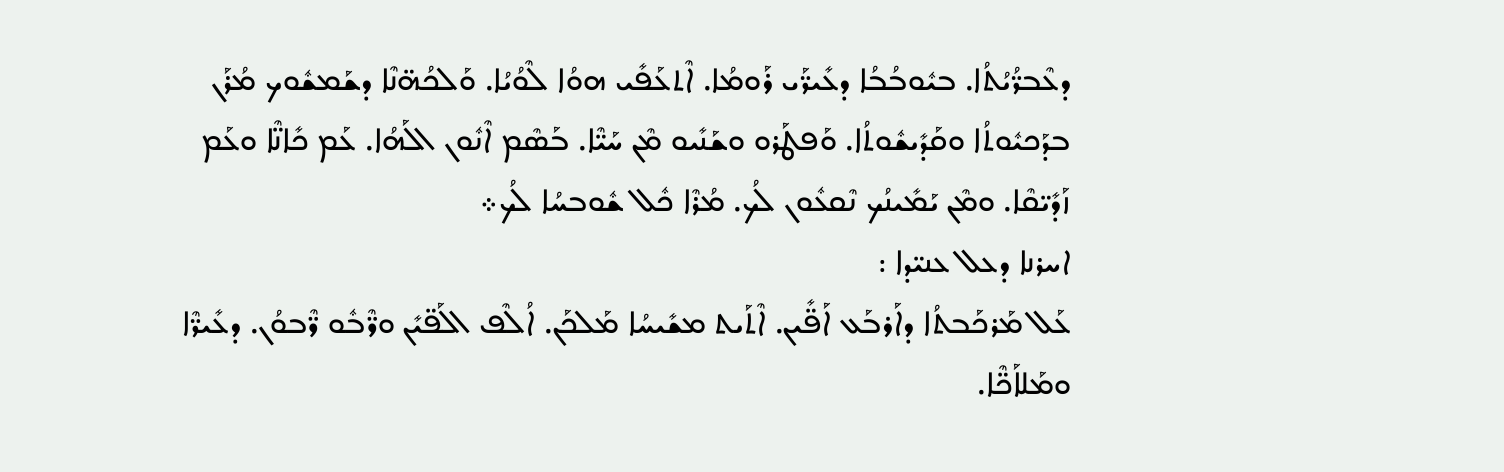ܕܥܶܒܪ̈ܳܝܳܬܳܐ. ܒܝܽܘܒܳܒܳܐ ܕܥܺܝܪ̈ܰܝ ܪܰܘܡܳܐ. ܐܶܬܥܰܦܺܝ ܗܘܳܐ ܠܶܘܳܝܳܐ. ܘܰܠܟܳܗ̈ܢܶܐ ܕܫܰܡܫܽܘܟ ܡܳܪܰܢ ܒܕܰܟܝܽܘܬܳܐ ܘܩܰܕܺܝܫܽܘܬܳܐ. ܘܰܦܛܰܪܘ ܘܫܰܢܺܝܘ ܡܶܢ ܚܰܝ̈ܶܐ. ܒܰܣܶܡ ܐܶܢܽܘܢ ܐܠܰܗܳܐ. ܥܰܡ ܟܺܐܢ̈ܶܐ ܘܥܰܡ ܙܰܕܺܝ̈ܩܶܐ. ܘܡܶܢ ܝܰܡܺܝܢܳܟ ܢܶܩܥܽܘܢ ܠܳܟ. ܡܳܪܶܐ ܟܽܠ ܫܽܘܒܚܳܐ ܠܳܟ܀
ܐܚܪܢܐ ܕܥܠ ܥܢܝ̈ܕܐ :
ܥܰܠ ܡܰܪܟܰܒܬܳܐ ܕܐܰܪܒܰܥ ܐܰܦ̈ܺܝܢ. ܐܶܬܰܝܬ ܡܫܺܝܚܳܐ ܡܰܠܟܰܢ. ܐܳܠܶܦ ܐܠܰܦ̈ܝܺܢ ܘܪ̈ܶܒܽܘ ܪ̈ܶܒܘܳܢ. ܕܥܺܝܪ̈ܶܐ ܘܡܰܠܐܰܟ̈ܶܐ.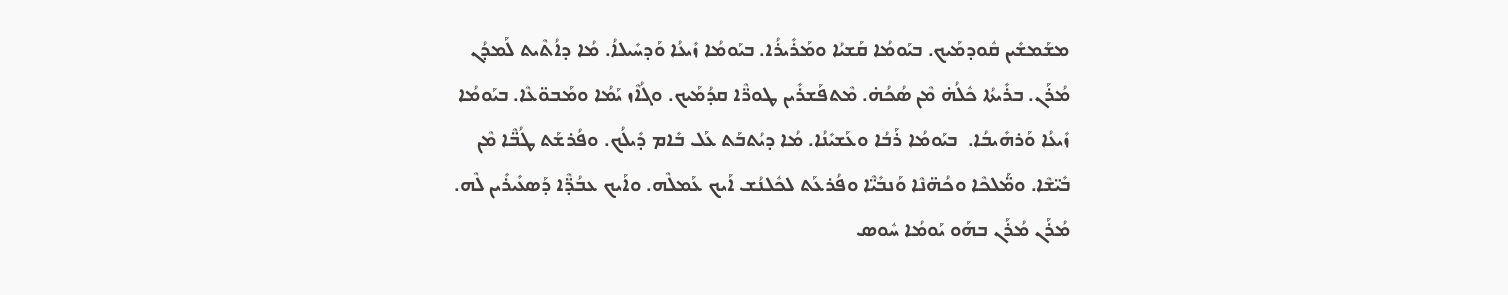ܡܫܰܡܫܺܝܢ ܩܽܘܕܡܰܝܟ. ܒܝܰܘܡܳܐ ܩܰܫܝܳܐ ܘܡܰܪܺܝܪܳܐ. ܒܝܰܘܡܳܐ ܙܺܝܥܳܐ ܘܰܕܚܺܝܠܐܳ. ܡܳܐ ܕܐܳܬܶܝܬ ܠܰܡܕܳܢ ܡܳܪܰܢ. ܒܪܺܝܬܳܐ ܟܽܠܳܗ̇ ܡܶܢ ܣܳܟܳܗ̇. ܡܶܬܦܰܫܪܺܝܢ ܛܘܪ̈ܶܐ ܩܕܳܡܰܝܟ. ܘܓܳܐܶܙ ܝܰܡܳܐ ܘܡܰܒܘ̈ܥܶܐ. ܒܝܰܘܡܳܐ ܙܺܝܥܳܐ ܘܰܪܗܺܝܒܳܐ.  ܒܝܰܘܡܳܐ ܪܰܒܳܐ ܘܥܰܫܝܺܢܳܐ. ܡܳܐ ܕܝܳܬܒܰܬ ܥܰܠ ܒܺܐܡ ܕܺܝܠܳܟ. ܘܦܳܪܫܰܬ ܛܳܒ̈ܶܐ ܡܶܢ ܒܺܝ̈ܫܶܐ. ܘܡ̈ܰܠܟܶܐ ܘܟܳܗ̈ܢܶܐ ܘܰܢܒܺܝ̈ܶܐ ܘܦܳܪܥܰܬ ܠܟܽܠܢܳܫ ܐܰܝܟ ܥܰܡܠܶܗ. ܘܐܰܝܟ ܥܒܳܕ̈ܶܐ ܕܰܣܥܺܝܪܺܝܢ ܠܶܗ. ܡܳܪܰܢ ܡܳܪܰܢ ܒܗܰܘ ܝܰܘܡܳܐ ܚܽܘܣ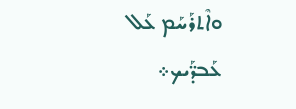ܘܐܶܬܪܰܚܰܡ ܥܰܠ ܥܰܒܕ̈ܰܝܟ܀